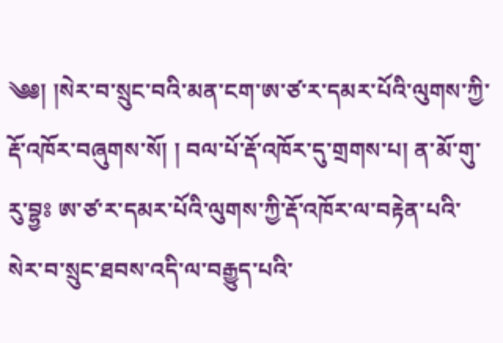༄༅། །སེར་བ་སྲུང་བའི་མན་ངག་ཨ་ཙ་ར་དམར་པོའི་ལུགས་ཀྱི་རྡོ་འཁོར་བཞུགས་སོ། ། བལ་པོ་རྡོ་འཁོར་དུ་གྲགས་པ། ན་མོ་གུ་རུ་བྷྱཿ ཨ་ཙ་ར་དམར་པོའི་ལུགས་ཀྱི་རྡོ་འཁོར་ལ་བརྟེན་པའི་སེར་བ་སྲུང་ཐབས་འདི་ལ་བརྒྱུད་པའི་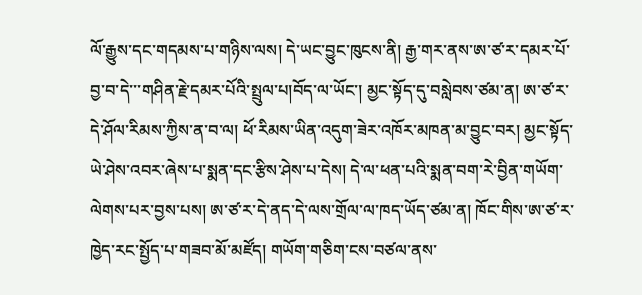ལོ་རྒྱུས་དང་གདམས་པ་གཉིས་ལས། དེ་ཡང་བྱུང་ཁུངས་ནི། རྒྱ་གར་ནས་ཨ་ཙ་ར་དམར་པོ་བྱ་བ་དེ་་་གཤིན་རྗེ་དམར་པོའི་སྤྲུལ་པ།བོད་ལ་ཡོང་། མྱང་སྟོད་དུ་བསླེབས་ཙམ་ན། ཨ་ཙ་ར་དེ་ཤོལ་རིམས་ཀྱིས་ན་བ་ལ། ཕོ་རིམས་ཡིན་འདུག་ཟེར་འཁོར་མཁན་མ་བྱུང་བར། མྱང་སྟོད་ཡེ་ཤེས་འབར་ཞེས་པ་སྨན་དང་རྩིས་ཤེས་པ་དེས། དེ་ལ་ཕན་པའི་སྨན་བག་རེ་བྱིན་གཡོག་ལེགས་པར་བྱས་པས། ཨ་ཙ་ར་དེ་ནད་དེ་ལས་གྲོལ་ལ་ཁད་ཡོད་ཙམ་ན། ཁོང་གིས་ཨ་ཙ་ར་ཁྱེད་རང་སྤྱོད་པ་གཟབ་མོ་མཛོད། གཡོག་གཅིག་ངས་བཙལ་ནས་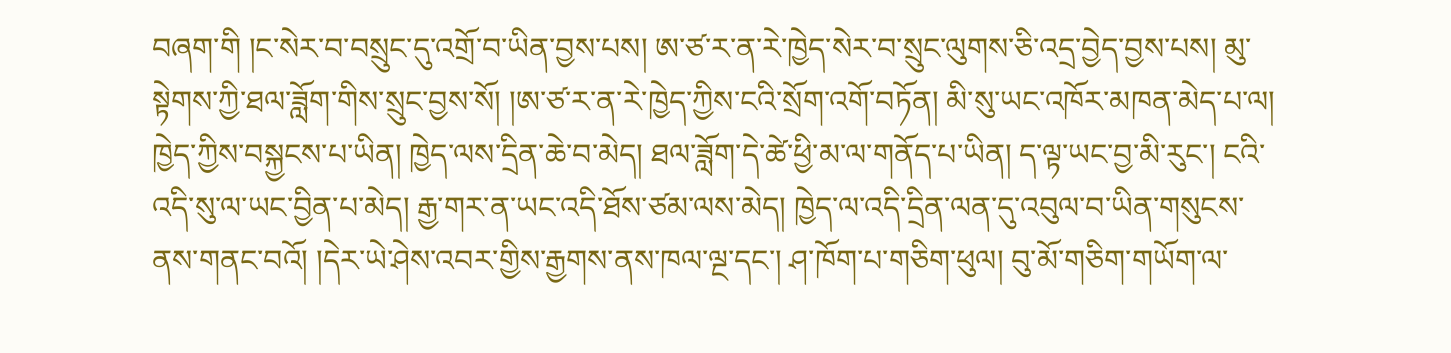བཞག་གི །ང་སེར་བ་བསྲུང་དུ་འགྲོ་བ་ཡིན་བྱས་པས། ཨ་ཙ་ར་ན་རེ་ཁྱེད་སེར་བ་སྲུང་ལུགས་ཅི་འདྲ་བྱེད་བྱས་པས། མུ་སྟེགས་ཀྱི་ཐལ་ཟློག་གིས་སྲུང་བྱས་སོ། །ཨ་ཙ་ར་ན་རེ་ཁྱེད་ཀྱིས་ངའི་སྲོག་འགོ་བཏོན། མི་སུ་ཡང་འཁོར་མཁན་མེད་པ་ལ། ཁྱེད་ཀྱིས་བསྐྱངས་པ་ཡིན། ཁྱེད་ལས་དྲིན་ཆེ་བ་མེད། ཐལ་ཟློག་དེ་ཚེ་ཕྱི་མ་ལ་གནོད་པ་ཡིན། ད་ལྟ་ཡང་བྱ་མི་རུང་། ངའི་འདི་སུ་ལ་ཡང་བྱིན་པ་མེད། རྒྱ་གར་ན་ཡང་འདི་ཐོས་ཙམ་ལས་མེད། ཁྱེད་ལ་འདི་དྲིན་ལན་དུ་འབུལ་བ་ཡིན་གསུངས་ནས་གནང་བའོ། །དེར་ཡེ་ཤེས་འབར་གྱིས་རྒྱགས་ནས་ཁལ་ལྔ་དང་། ཤ་ཁོག་པ་གཅིག་ཕུལ། བུ་མོ་གཅིག་གཡོག་ལ་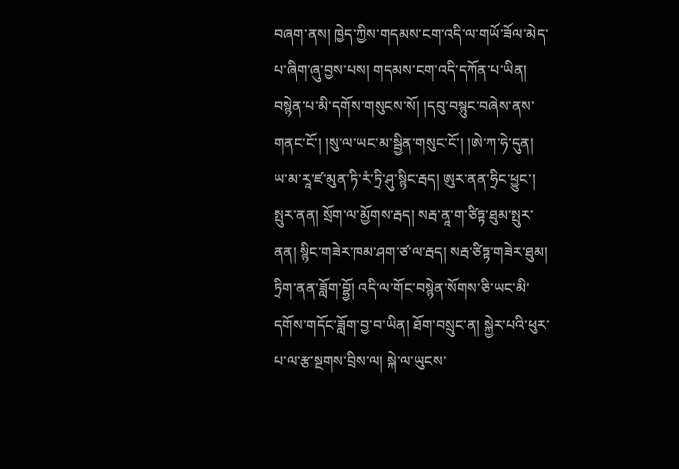བཞག་ནས། ཁྱེད་ཀྱིས་གདམས་ངག་འདི་ལ་གཡོ་ཟོལ་མེད་པ་ཞིག་ཞུ་བྱས་པས། གདམས་ངག་འདི་དཀོན་པ་ཡིན། བསྙེན་པ་མི་དགོས་གསུངས་སོ། །དབུ་བསྙུང་བཞེས་ནས་གནང་ངོ་། །སུ་ལ་ཡང་མ་སྦྱིན་གསུང་ངོ་། །ཨེ་ཀ་ཧེ་དུན། ཡ་མ་རཱ་ཛ་མུན་ཏི་རཾ་ཏྲི་ཤུ་སྙིང་རྦད། ཨུར་ནན་ཧྲིང་ཕྱུང་། སྤུར་ནན། སྲོག་ལ་མྱོགས་རྦད། སརྦ་ནཱ་ག་ཙིཏྟ་ཐུམ་སྤུར་ནན། སྙིང་གཟེར་ཁམ་ཤག་ཙ་ལ་རྦད། སརྦ་ཙིཏྟ་གཟེར་ཐུམ། ཏྲིག་ནན་ཟློག་བྷྱོ། འདི་ལ་གོང་བསྙེན་སོགས་ཅི་ཡང་མི་དགོས་གདོང་ཟློག་བྱ་བ་ཡིན། ཐོག་བསྲུང་ན། སྐྱེར་པའི་ཕུར་པ་ལ་རྩ་སྔགས་བྲིས་ལ། སྐེ་ལ་ཡུངས་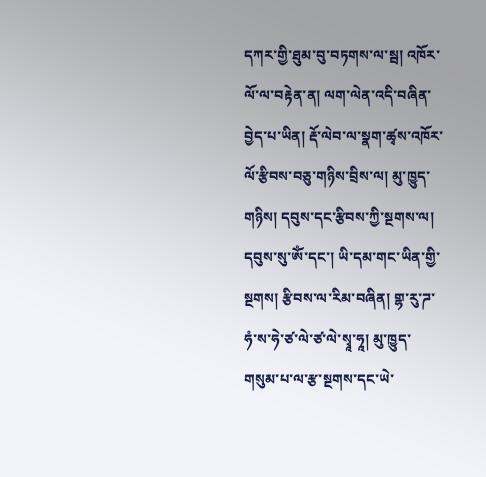དཀར་གྱི་ཐུམ་བུ་བཏགས་ལ་སྦ། འཁོར་ལོ་ལ་བརྟེན་ན། ལག་ལེན་འདི་བཞིན་བྱེད་པ་ཡིན། རྡོ་ལེབ་ལ་སྣག་ཚྭས་འཁོར་ལོ་རྩིབས་བཅུ་གཉིས་བྲིས་ལ། མུ་ཁྱུད་གཉིས། དབུས་དང་རྩིབས་ཀྱི་སྔགས་ལ། དབུས་སུ་ཨོཾ་དང་། ཡི་དམ་གང་ཡིན་གྱི་སྔགས། རྩིབས་ལ་རིམ་བཞིན། གྷ་རུ་ཌ་ཧཾ་ས་ཧེ་ཙ་ལེ་ཙ་ལེ་སྭཱ་ཧཱ། མུ་ཁྱུད་གསུམ་པ་ལ་རྩ་སྔགས་དང་ཡེ་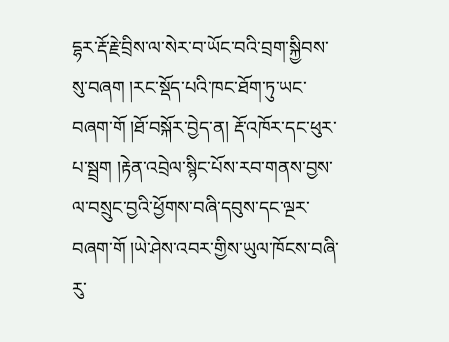དྷར་རྡོ་རྗེ་བྲིས་ལ་སེར་བ་ཡོང་བའི་བྲག་སྐྱིབས་སུ་བཞག །རང་སྡོད་པའི་ཁང་ཐོག་ཏུ་ཡང་བཞག་གོ །ཐོ་བསྐོར་བྱེད་ན། རྡོ་འཁོར་དང་ཕུར་པ་སྦྲག །རྟེན་འབྲེལ་སྙིང་པོས་རབ་གནས་བྱས་ལ་བསྲུང་བྱའི་ཕྱོགས་བཞི་དབུས་དང་ལྔར་བཞག་གོ །ཡེ་ཤེས་འབར་གྱིས་ཡུལ་ཁོངས་བཞི་རུ་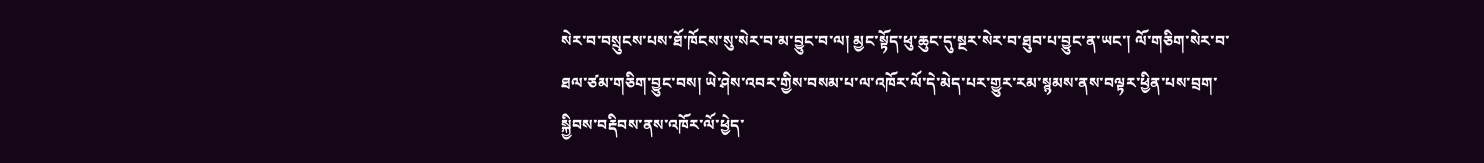སེར་བ་བསྲུངས་པས་ཐོ་ཁོངས་སུ་སེར་བ་མ་བྱུང་བ་ལ། མྱང་སྟོད་ཕུ་ཆུང་དུ་སྔར་སེར་བ་ཐུབ་པ་བྱུང་ན་ཡང་། ལོ་གཅིག་སེར་བ་ཐལ་ཙམ་གཅིག་བྱུང་བས། ཡེ་ཤེས་འབར་གྱིས་བསམ་པ་ལ་འཁོར་ལོ་དེ་མེད་པར་གྱུར་རམ་སྙམས་ནས་བལྟར་ཕྱིན་པས་བྲག་སྐྱིབས་བརྡིབས་ནས་འཁོར་ལོ་ཕྱེད་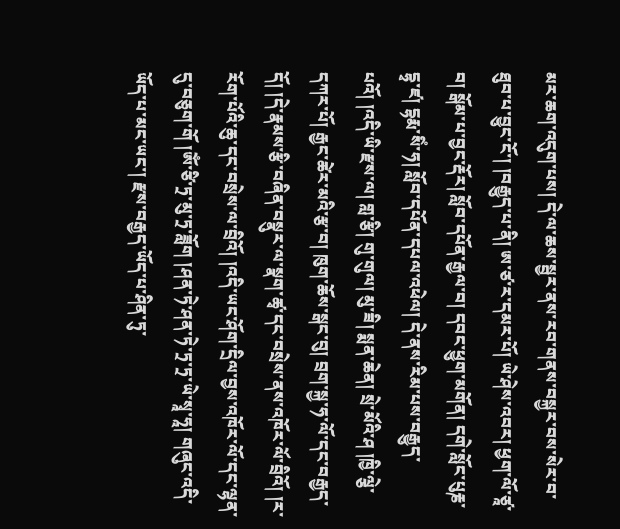མར་ཆག་འདུག་པས། དེ་ལ་ཆས་སྦྱར་ནས་རབ་གནས་བསྐྱར་བས་སེར་བ་ཐུབ་པ་བྱུང་ངོ་། །བརྒྱུད་པ་ནི། ཨ་ཙ་ར་དམར་པོ། ཡེ་ཤེས་འབར། ཕྱག་ལོ་ཙཱ་བ། སྒོམ་པ་བྱང་རྡོར། སློབ་དཔོན་རྒྱལ་བ། དབང་ཕྱུག་མགོན། དགེ་སློང་པུརྞ་དྷྭ་ཛ། དྷརྨ་སིཾ་ཧ། སློབ་དཔོན་དཔལ་འཕེལ། དེ་ནས་རིམ་པས་བརྒྱུད་པའོ། །འདི་ཡི་རྫས་ལ། གླ་རྩི། གུ་གུལ། མུ་ཟི། སྨན་ཆེན། སྲེ་མོའི་ཤ །ཁྱི་ལྕེ་དཀར་པོ། རྒྱང་ཚེར་མའི་རྩ་བ། ཁུག་ཆོས་སྒང་བུ། བྲག་སྐྱ་ཧ་ལོ་དང་བརྒྱད་དོ། །དེ་རྣམས་རྩི་བཞིན་བསྣུར་ལ་སྣག་ཚྭ་དང་བསྲེས་ནས་འཁོར་ལོ་བྲིའོ། །ར་རོག་པོའི་ཆུ་དང་བསྲེས་ལ་བྲིའོ། །འདི་ཡང་ཤོག་དྲིལ་བྱས་འཁོར་ལོ་དང་ལྷན་དུ་བཅུག་གོ །ཨོཾ་ཙི་ཏྲ་མུ་ཏྲ་ཟློག །ཤན་ཏེ་ཤན་ཏེ་ཏྲ་ཏྲ་ཡེ་སྭཱ་ཧཱ། གཞུང་འདི་ཡོད་པ་མང་ཡང་། རྫས་བརྒྱད་ཡོད་པ་ཤིན་ཏུ་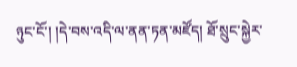ཉུང་ངོ་། །དེ་བས་འདི་ལ་ནན་ཏན་མཛོད། ཐོ་སྲུང་སྐྱེར་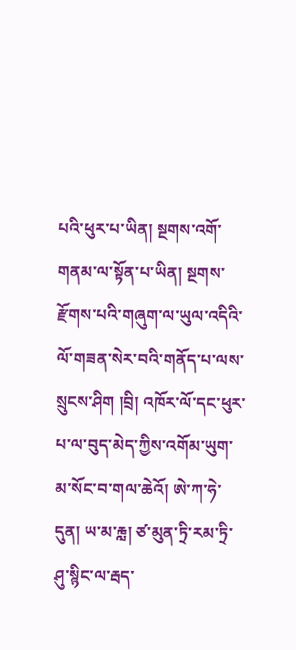པའི་ཕུར་པ་ཡིན། སྔགས་འགོ་གནམ་ལ་སྟོན་པ་ཡིན། སྔགས་རྫོགས་པའི་གཞུག་ལ་ཡུལ་འདིའི་ལོ་གཟན་སེར་བའི་གནོད་པ་ལས་སྲུངས་ཤིག །བྲི། འཁོར་ལོ་དང་ཕུར་པ་ལ་བུད་མེད་ཀྱིས་འགོམ་ཡུག་མ་སོང་བ་གལ་ཆེའོ། ཨེ་ཀ་ཧེ་དུན། ཡ་མ་རྑླ། ཙ་མུན་ཏྲི་རམ་ཏྲི་ཤུ་སྙིང་ལ་རྦད་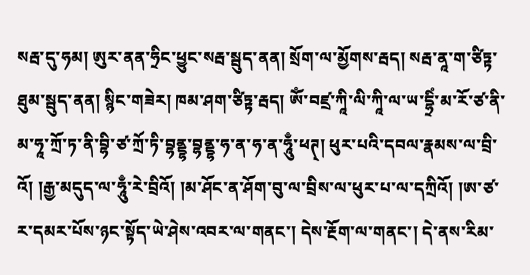སརྦ་དུ་ཧམ། ཨུར་ནན་ཧྲིང་ཕྱུང་སརྦ་སྦུད་ནན། སྲོག་ལ་མྱོགས་རྦད། སརྦ་ནཱ་ག་ཙིཏྟ་ཐུམ་སྦུད་ནན། སྙིང་གཟེར། ཁམ་ཤག་ཙིཏྟ་རྦད། ཨོཾ་བཛྲ་ཀཱི་ལི་ཀཱི་ལ་ཡ་དྷྲིཾ་མ་རོ་ཙ་ནི་མ་ཧཱ་ཀྲོ་ཏ་ནི་བྷི་ཙ་ཀྲོ་ཏི་བྷནྡྷ་བྷནྡྷ་ཧ་ན་ཧ་ན་ཧཱུྃ་ཕཊ྄། ཕུར་པའི་དབལ་རྣམས་ལ་བྲི་འོ། །རྒྱ་མདུད་ལ་ཧཱུྃ་རེ་བྲིའོ། །མ་ཤོང་ན་ཤོག་བུ་ལ་བྲིས་ལ་ཕུར་པ་ལ་དཀྲིའོ། །ཨ་ཙ་ར་དམར་པོས་ཉང་སྟོད་ཡེ་ཤེས་འབར་ལ་གནང་། དེས་རྔོག་ལ་གནང་། དེ་ནས་རིམ་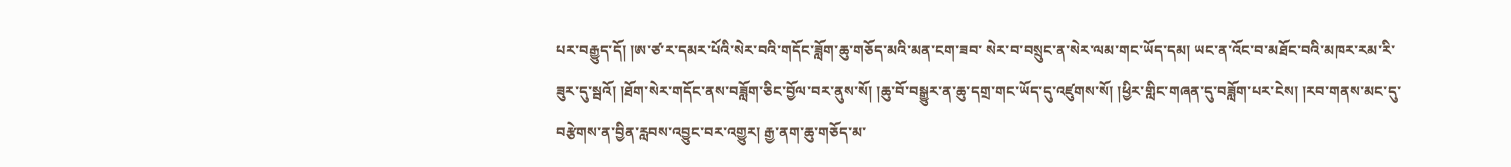པར་བརྒྱུད་དོ། །ཨ་ཙ་ར་དམར་པོའི་སེར་བའི་གདོང་ཟློག་ཆུ་གཅོད་མའི་མན་ངག་ཟབ་ སེར་བ་བསྲུང་ན་སེར་ལམ་གང་ཡོད་དམ། ཡང་ན་འོང་བ་མཐོང་བའི་མཁར་རམ་རི་ཟུར་དུ་སྦའོ། །ཐོག་སེར་གདོང་ནས་བཟློག་ཅིང་བྱོལ་བར་ནུས་སོ། །ཆུ་བོ་བསྒྱུར་ན་ཆུ་དགྲ་གང་ཡོད་དུ་འཛུགས་སོ། །ཕྱིར་གླིང་གཞན་དུ་བཟློག་པར་ངེས། །རབ་གནས་མང་དུ་བརྩེགས་ན་བྱིན་རླབས་འབྱུང་བར་འགྱུར། རྒྱ་ནག་ཆུ་གཅོད་མ་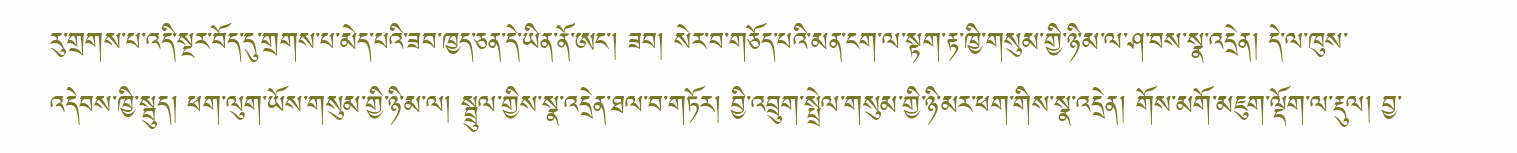རུ་གྲགས་པ་འདི་སྔར་བོད་དུ་གྲགས་པ་མེད་པའི་ཟབ་ཁྱད་ཅན་དེ་ཡིན་ནོ་ཨང་། ཟབ། སེར་བ་གཅོད་པའི་མན་ངག་ལ་སྟག་རྟ་ཁྱི་གསུམ་གྱི་ཉི་མ་ལ་ཤ་བས་སྣ་འདྲེན། དེ་ལ་ཁུས་འདེབས་ཁྱི་སྦུད། ཕག་ལུག་ཡོས་གསུམ་གྱི་ཉི་མ་ལ། སྦྲུལ་གྱིས་སྣ་འདྲེན་ཐལ་བ་གཏོར། བྱི་འབྲུག་སྤྲེལ་གསུམ་གྱི་ཉི་མར་ཕག་གིས་སྣ་འདྲེན། གོས་མགོ་མཇུག་ལྡོག་ལ་རྡུལ། བྱ་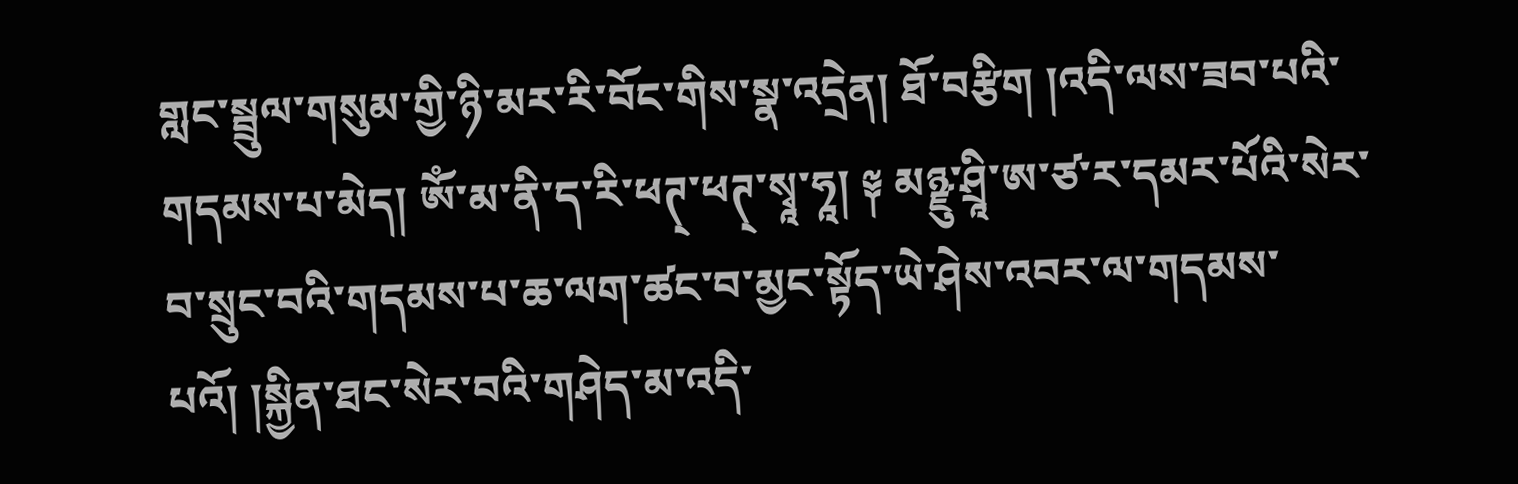གླང་སྦྲུལ་གསུམ་གྱི་ཉི་མར་རི་བོང་གིས་སྣ་འདྲེན། ཐོ་བརྩིག །འདི་ལས་ཟབ་པའི་གདམས་པ་མེད། ཨོཾ་མ་ནི་ད་རི་ཕཊ྄་ཕཊ྄་སྭཱ་ཧཱ། ༈ མཉྫུ་ཤྲཱི་ཨ་ཙ་ར་དམར་པོའི་སེར་བ་སྲུང་བའི་གདམས་པ་ཆ་ལག་ཚང་བ་མྱང་སྟོད་ཡེ་ཤེས་འབར་ལ་གདམས་པའོ། །སྐྱིན་ཐང་སེར་བའི་གཤེད་མ་འདི་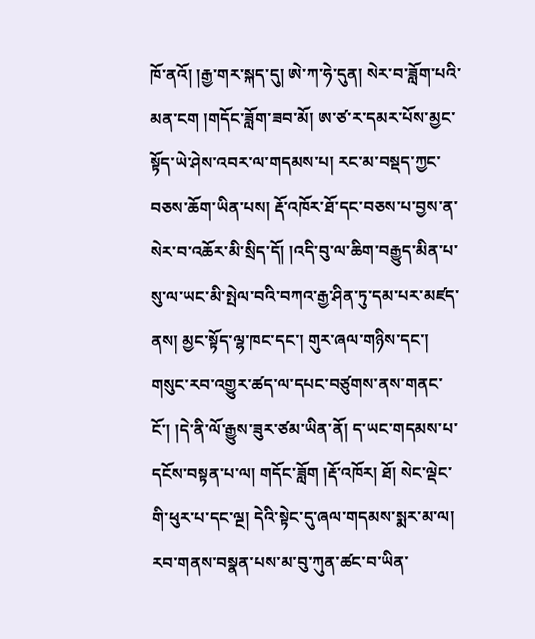ཁོ་ནའོ། །རྒྱ་གར་སྐད་དུ། ཨེ་ཀ་ཧེ་དུན། སེར་བ་ཟློག་པའི་མན་ངག །གདོང་ཟློག་ཟབ་མོ། ཨ་ཙ་ར་དམར་པོས་མྱང་སྟོད་ཡེ་ཤེས་འབར་ལ་གདམས་པ། རང་མ་བསྡད་ཀྱང་བཅས་ཆོག་ཡིན་པས། རྡོ་འཁོར་ཐོ་དང་བཅས་པ་བྱས་ན་སེར་བ་འཆོར་མི་སྲིད་དོ། །འདི་བུ་ལ་ཆིག་བརྒྱུད་མིན་པ་སུ་ལ་ཡང་མི་སྤེལ་བའི་བཀའ་རྒྱ་ཤིན་ཏུ་དམ་པར་མཛད་ནས། མྱང་སྟོད་ལྷ་ཁང་དང་། གུར་ཞལ་གཉིས་དང་། གསུང་རབ་འགྱུར་ཚད་ལ་དཔང་བཙུགས་ནས་གནང་ངོ་། །དེ་ནི་ལོ་རྒྱུས་ཟུར་ཙམ་ཡིན་ནོ། ད་ཡང་གདམས་པ་དངོས་བསྟན་པ་ལ། གདོང་ཟློག །རྡོ་འཁོར། ཐོ། སེང་ལྡེང་གི་ཕུར་པ་དང་ལྔ། དེའི་སྟེང་དུ་ཞལ་གདམས་སྨར་མ་ལ། རབ་གནས་བསྣན་པས་མ་བུ་ཀུན་ཚང་བ་ཡིན་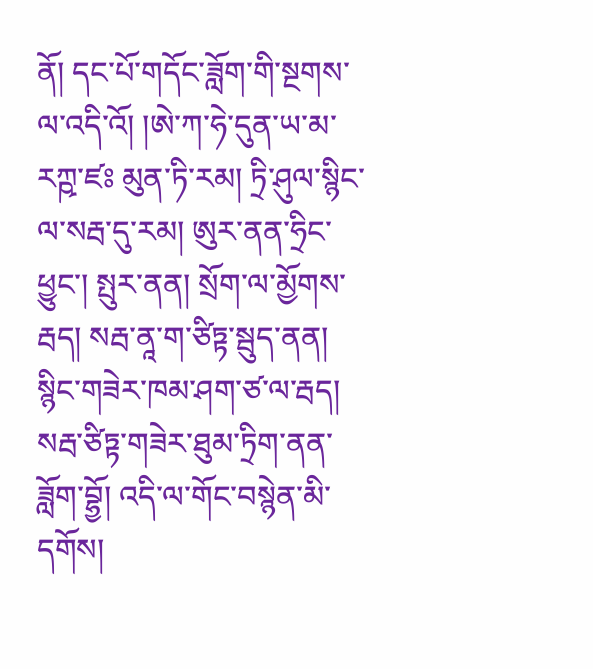ནོ། དང་པོ་གདོང་ཟློག་གི་སྔགས་ལ་འདི་འོ། །ཨེ་ཀ་ཧེ་དུན་ཡ་མ་རཀྵ་ཛཿ མུན་ཏི་རམ། ཏྲི་ཤུལ་སྙིང་ལ་སརྦ་དུ་རམ། ཨུར་ནན་ཧྲིང་ཕྱུང་། སྤུར་ནན། སྲོག་ལ་མྱོགས་རྦད། སརྦ་ནཱ་ག་ཙིཏྟ་སྦུད་ནན། སྙིང་གཟེར་ཁམ་ཤག་ཙ་ལ་རྦད། སརྦ་ཙིཏྟ་གཟེར་ཐུམ་ཏྲིག་ནན་ཟློག་བྷྱོ། འདི་ལ་གོང་བསྙེན་མི་དགོས།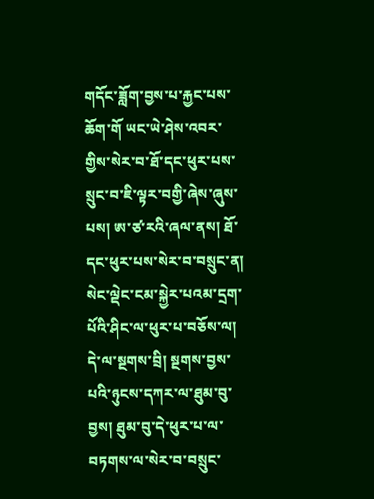གདོང་ཟློག་བྱས་པ་རྐྱང་པས་ཆོག་གོ ཡང་ཡེ་ཤེས་འབར་གྱིས་སེར་བ་ཐོ་དང་ཕུར་པས་སྲུང་བ་ཇི་ལྟར་བགྱི་ཞེས་ཞུས་པས། ཨ་ཙ་རའི་ཞལ་ནས། ཐོ་དང་ཕུར་པས་སེར་བ་བསྲུང་ན། སེང་ལྡེང་ངམ་སྐྱེར་པའམ་དྲག་པོའི་ཤིང་ལ་ཕུར་པ་བཅོས་ལ། དེ་ལ་སྔགས་བྲི། སྔགས་བྱས་པའི་ཉུངས་དཀར་ལ་ཐུམ་བུ་བྱས། ཐུམ་བུ་དེ་ཕུར་པ་ལ་བཏགས་ལ་སེར་བ་བསྲུང་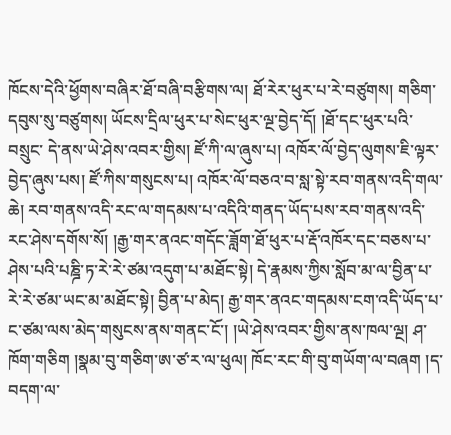ཁོངས་དེའི་ཕྱོགས་བཞིར་ཐོ་བཞི་བརྩིགས་ལ། ཐོ་རེར་ཕུར་པ་རེ་བཙུགས། གཅིག་དབུས་སུ་བཙུགས། ཡོངས་དྲིལ་ཕུར་པ་སེང་ཕུར་ལྔ་བྱེད་དོ། །ཐོ་དང་ཕུར་པའི་བསྲུང་ དེ་ནས་ཡེ་ཤེས་འབར་གྱིས། ཛོ་ཀི་ལ་ཞུས་པ། འཁོར་ལོ་བྱེད་ལུགས་ཇི་ལྟར་བྱེད་ཞུས་པས། ཛོ་ཀིས་གསུངས་པ། འཁོར་ལོ་བཅའ་བ་སླ་སྟེ་རབ་གནས་འདི་གལ་ཆེ། རབ་གནས་འདི་རང་ལ་གདམས་པ་འདིའི་གནད་ཡོད་པས་རབ་གནས་འདི་རང་ཤེས་དགོས་སོ། །རྒྱ་གར་ནའང་གདོང་ཟློག་ཐོ་ཕུར་པ་རྡོ་འཁོར་དང་བཅས་པ་ཤེས་པའི་པཎྜི་ཏ་རེ་རེ་ཙམ་འདུག་པ་མཐོང་སྟེ། དེ་རྣམས་ཀྱིས་སློབ་མ་ལ་བྱིན་པ་རེ་རེ་ཙམ་ཡང་མ་མཐོང་སྟེ། བྱིན་པ་མེད། རྒྱ་གར་ནའང་གདམས་ངག་འདི་ཡོད་པ་ང་ཙམ་ལས་མེད་གསུངས་ནས་གནང་ངོ་། །ཡེ་ཤེས་འབར་གྱིས་ནས་ཁལ་ལྔ། ཤ་ཁོག་གཅིག །སྣམ་བུ་གཅིག་ཨ་ཙ་ར་ལ་ཕུལ། ཁོང་རང་གི་བུ་གཡོག་ལ་བཞག །ད་བདག་ལ་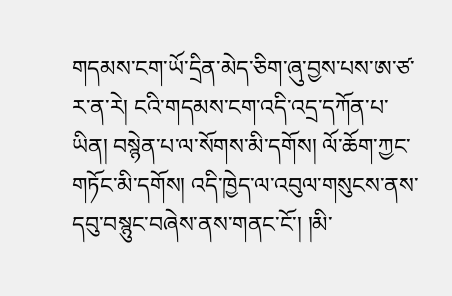གདམས་ངག་ཡོ་དྲིན་མེད་ཅིག་ཞུ་བྱས་པས་ཨ་ཙ་ར་ན་རེ། ངའི་གདམས་ངག་འདི་འདྲ་དཀོན་པ་ཡིན། བསྙེན་པ་ལ་སོགས་མི་དགོས། ལོ་ཆོག་ཀྱང་གཏོང་མི་དགོས། འདི་ཁྱེད་ལ་འབུལ་གསུངས་ནས་དབུ་བསྙུང་བཞེས་ནས་གནང་ངོ་། །མི་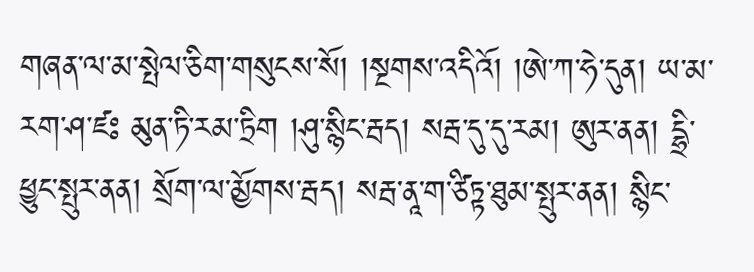གཞན་ལ་མ་སྤེལ་ཅིག་གསུངས་སོ། །སྔགས་འདིའོ། །ཨེ་ཀ་ཧེ་དུན། ཡ་མ་རག་ཤ་ཛཿ མུན་ཏི་རམ་ཏྲིག །ཤུ་སྙིང་རྦད། སརྦ་དུ་དུ་རམ། ཨུར་ནན། དྷྲི་ཕྱུང་སྤུར་ནན། སྲོག་ལ་མྱོགས་རྦད། སརྦ་ནཱ་ག་ཙིཏྟ་ཐུམ་སྤུར་ནན། སྙིང་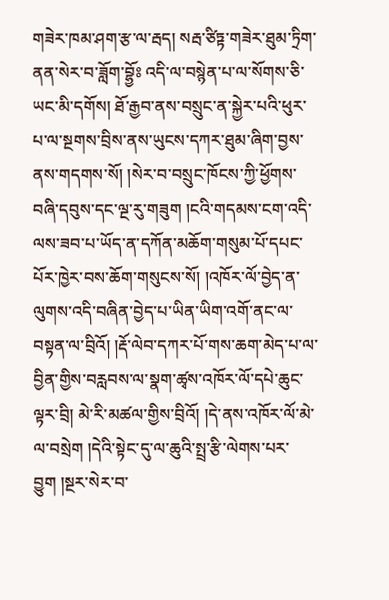གཟེར་ཁམ་ཤག་རྩ་ལ་རྦད། སརྦ་ཙིཏྟ་གཟེར་ཐུམ་ཏྲིག་ནན་སེར་བ་ཟློག་བྷྱོཿ འདི་ལ་བསྙེན་པ་ལ་སོགས་ཅི་ཡང་མི་དགོས། ཐོ་རྒྱབ་ནས་བསྲུང་ན་སྐྱེར་པའི་ཕུར་པ་ལ་སྔགས་བྲིས་ནས་ཡུངས་དཀར་ཐུམ་ཞིག་བྱས་ནས་གདགས་སོ། །སེར་བ་བསྲུང་ཁོངས་ཀྱི་ཕྱོགས་བཞི་དབུས་དང་ལྔ་རུ་གཟུག །ངའི་གདམས་ངག་འདི་ལས་ཟབ་པ་ཡོད་ན་དཀོན་མཆོག་གསུམ་པོ་དཔང་པོར་ཁྱེར་བས་ཆོག་གསུངས་སོ། །འཁོར་ལོ་བྱེད་ན་ལུགས་འདི་བཞིན་བྱེད་པ་ཡིན་ཡིག་འགོ་ནང་ལ་བསྟན་ལ་བྲིའོ། །རྡོ་ལེབ་དཀར་པོ་གས་ཆག་མེད་པ་ལ་བྱིན་གྱིས་བརླབས་ལ་སྣག་ཚྭས་འཁོར་ལོ་དཔེ་ཆུང་ལྟར་བྲི། མེ་རི་མཚལ་གྱིས་བྲིའོ། །དེ་ནས་འཁོར་ལོ་མེ་ལ་བསྲེག །དེའི་སྟེང་དུ་ལ་ཆུའི་སྤྲ་རྩི་ལེགས་པར་བྱུག །སྔར་སེར་བ་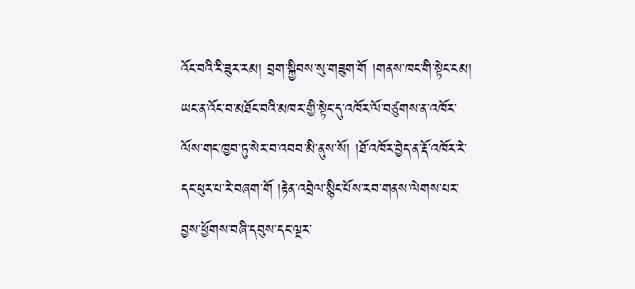འོང་བའི་རི་ཟུར་རམ། བྲག་སྐྱིབས་སུ་གཟུག་གོ །གནས་ཁང་གི་སྟེང་ངམ། ཡང་ན་འོང་བ་མཐོང་བའི་མཁར་གྱི་སྟེང་དུ་འཁོར་ལོ་བཙུགས་ན་འཁོར་ལོས་གང་ཁྱབ་ཏུ་སེར་བ་འབབ་མི་ནུས་སོ། །ཐོ་འཁོར་བྱེད་ན་རྡོ་འཁོར་རེ་དང་ཕུར་པ་རེ་བཞག་གོ །རྟེན་འབྲེལ་སྙིང་པོས་རབ་གནས་ལེགས་པར་བྱས་ཕྱོགས་བཞི་དབུས་དང་ལྔར་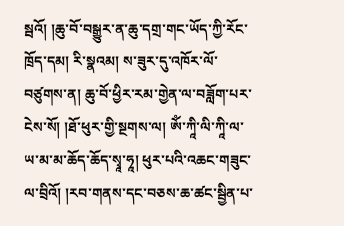སྦའོ། །ཆུ་བོ་བསྒྱུར་ན་ཆུ་དགྲ་གང་ཡོད་ཀྱི་རོང་ཁྲོད་དམ། རི་སྣའམ། ས་ཟུར་དུ་འཁོར་ལོ་བཙུགས་ན། ཆུ་བོ་ཕྱིར་རམ་གྱེན་ལ་བཟློག་པར་ངེས་སོ། །ཐོ་ཕུར་གྱི་སྔགས་ལ། ཨོཾ་ཀཱི་ལི་ཀཱི་ལ་ཡ་མ་མ་ཆོད་ཆོད་སྭཱ་ཧཱ། ཕུར་པའི་འཆང་གཟུང་ལ་བྲིའོ། །རབ་གནས་དང་བཅས་ཆ་ཚང་སྦྱིན་པ་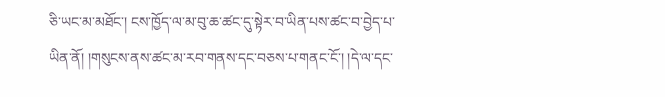ཅི་ཡང་མ་མཐོང་། ངས་ཁྱོད་ལ་མ་བུ་ཆ་ཚང་དུ་སྟེར་བ་ཡིན་པས་ཚང་བ་བྱེད་པ་ཡིན་ནོ། །གསུངས་ནས་ཚང་མ་རབ་གནས་དང་བཅས་པ་གནང་ངོ་། །དེ་ལ་དང་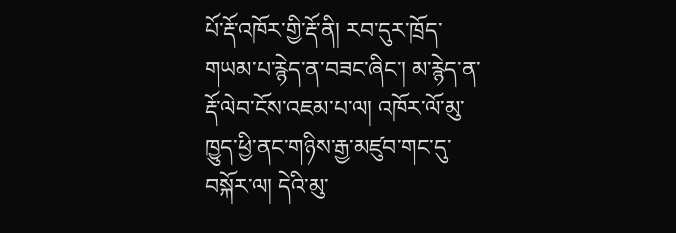པོ་རྡོ་འཁོར་གྱི་རྡོ་ནི། རབ་དུར་ཁྲོད་གཡམ་པ་རྙེད་ན་བཟང་ཞིང་། མ་རྙེད་ན་རྡོ་ལེབ་ངོས་འཇམ་པ་ལ། འཁོར་ལོ་མུ་ཁྱུད་ཕྱི་ནང་གཉིས་རྒྱ་མཛུབ་གང་དུ་བསྐོར་ལ། དེའི་མུ་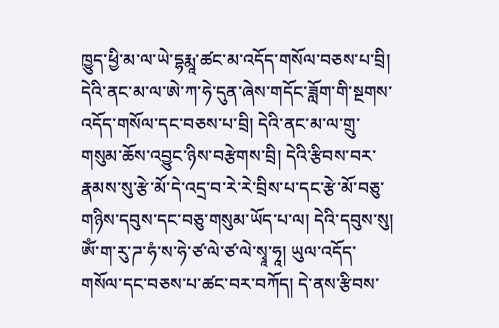ཁྱུད་ཕྱི་མ་ལ་ཡེ་དྷརྨཱ་ཚང་མ་འདོད་གསོལ་བཅས་པ་བྲི། དེའི་ནང་མ་ལ་ཨེ་ཀ་ཧེ་དུན་ཞེས་གདོང་ཟློག་གི་སྔགས་འདོད་གསོལ་དང་བཅས་པ་བྲི། དེའི་ནང་མ་ལ་གྲུ་གསུམ་ཆོས་འབྱུང་ཉིས་བརྩེགས་བྲི། དེའི་རྩིབས་བར་རྣམས་སུ་རྩེ་མོ་དེ་འདྲ་བ་རེ་རེ་བྲིས་པ་དང་རྩེ་མོ་བཅུ་གཉིས་དབུས་དང་བཅུ་གསུམ་ཡོད་པ་ལ། དེའི་དབུས་སུ། ཨོཾ་ག་རུ་ཌ་ཧཾ་ས་ཧེ་ཙ་ལེ་ཙ་ལེ་སྭཱ་ཧཱ། ཡུལ་འདོད་གསོལ་དང་བཅས་པ་ཚང་བར་བཀོད། དེ་ནས་རྩིབས་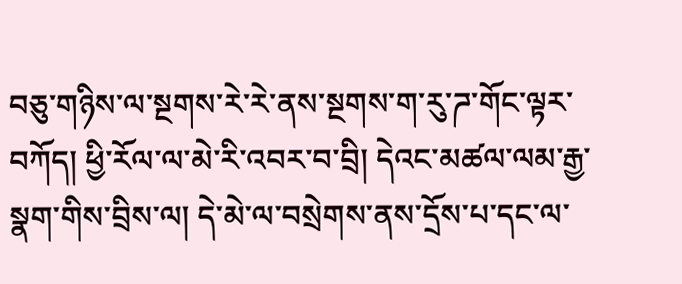བཅུ་གཉིས་ལ་སྔགས་རེ་རེ་ནས་སྔགས་ག་རུ་ཌ་གོང་ལྟར་བཀོད། ཕྱི་རོལ་ལ་མེ་རི་འབར་བ་བྲི། དེའང་མཚལ་ལམ་རྒྱ་སྣག་གིས་བྲིས་ལ། དེ་མེ་ལ་བསྲེགས་ནས་དྲོས་པ་དང་ལ་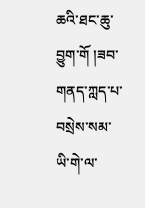ཆའི་ཐང་ཆུ་བྱུག་གོ །ཟབ་གནད་ཀླད་པ་བསྲེས་སམ་ཡི་གེ་ལ་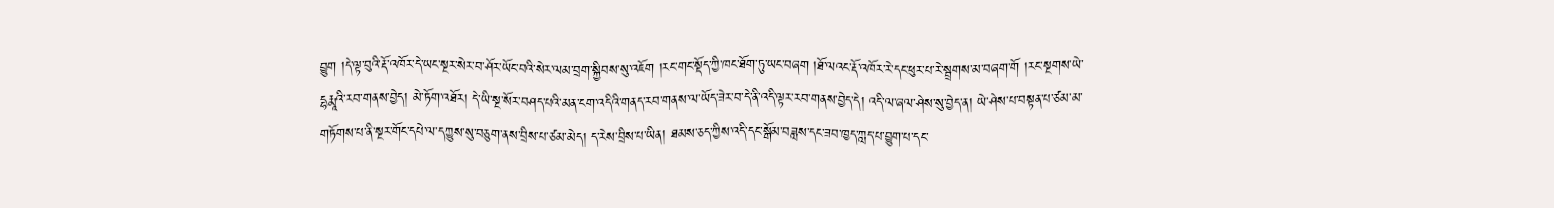བྱུག །དེ་ལྟ་བུའི་རྡོ་འཁོར་དེ་ཡང་སྔར་སེར་བ་ཤོར་ཡོང་བའི་སེར་ལམ་བྲག་སྐྱིབས་སུ་འཇོག །རང་གང་སྡོད་ཀྱི་ཁང་ཐོག་ཏུ་ཡང་བཞག །ཐོ་ལའང་རྡོ་འཁོར་རེ་དང་ཕུར་པ་རེ་སྦྲགས་མ་བཞག་གོ །རང་སྔགས་ཡེ་དྷརྨཱའི་རབ་གནས་བྱེད། མེ་ཏོག་འཐོར། དེ་ཡི་སྔ་སོར་བཤད་པའི་མན་ངག་འདིའི་གནད་རབ་གནས་ལ་ཡོད་ཟེར་བ་དེ་ནི་འདི་ལྟར་རབ་གནས་བྱེད་དེ། འདི་ལ་ཞལ་ཤེས་སུ་བྱེད་ན། ཡེ་ཤེས་པ་བསྟན་པ་ཙམ་མ་གཏོགས་པ་ནི་སྔར་གོང་དཔེ་ལ་དཀྱུས་སུ་བཅུག་ནས་བྲིས་པ་ཙམ་མེད། ད་རེས་བྲིས་པ་ཡིན། ཐམས་ཅད་ཀྱིས་འདི་དང་སྒོམ་བཟླས་དང་ཟབ་ཁྱད་ཀླད་པ་བྱུག་པ་དང་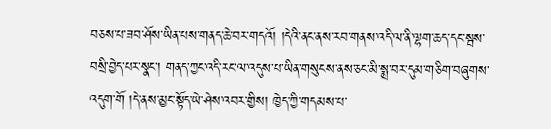བཅས་པ་ཟབ་ཤོས་ཡིན་པས་གནད་ཆེ་བར་གདའོ། །དེའི་ནང་ནས་རབ་གནས་འདི་ལ་ནི་ལྷག་ཆད་དང་སྦས་བསྲི་བྱེད་པར་སྣང་། གནད་ཀྱང་འདི་རང་ལ་འདུས་པ་ཡིན་གསུངས་ནས་ཅང་མི་སྨྲ་བར་དུམ་གཅིག་བཞུགས་འདུག་གོ །དེ་ནས་མྱང་སྟོད་ཡེ་ཤེས་འབར་གྱིས། ཁྱེད་ཀྱི་གདམས་པ་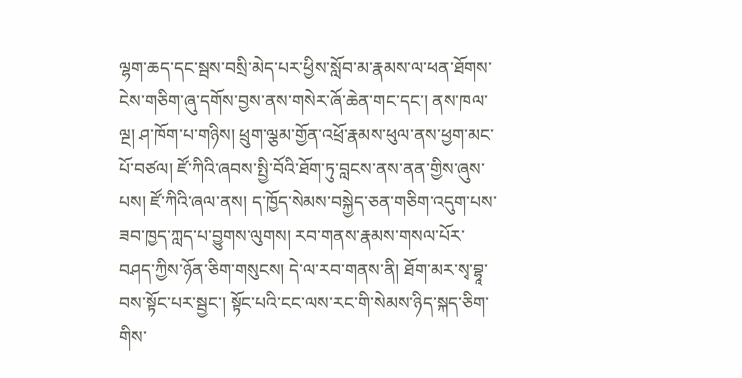ལྷག་ཆད་དང་སྦས་བསྲི་མེད་པར་ཕྱིས་སློབ་མ་རྣམས་ལ་ཕན་ཐོགས་ངེས་གཅིག་ཞུ་དགོས་བྱས་ནས་གསེར་ཞོ་ཆེན་གང་དང་། ནས་ཁལ་ལྔ། ཤ་ཁོག་པ་གཉིས། ཕྲུག་ལྕམ་གྱོན་འཕྲོ་རྣམས་ཕུལ་ནས་ཕྱག་མང་པོ་བཙལ། ཛོ་ཀིའི་ཞབས་སྤྱི་བོའི་ཐོག་ཏུ་བླངས་ནས་ནན་གྱིས་ཞུས་པས། ཛོ་ཀིའི་ཞལ་ནས། ད་ཁྱོད་སེམས་བསྐྱེད་ཅན་གཅིག་འདུག་པས་ཟབ་ཁྱད་ཀླད་པ་བྱུགས་ལུགས། རབ་གནས་རྣམས་གསལ་པོར་བཤད་ཀྱིས་ཉོན་ཅིག་གསུངས། དེ་ལ་རབ་གནས་ནི། ཐོག་མར་སྭ་བྷཱ་བས་སྟོང་པར་སྦྱང་། སྟོང་པའི་ངང་ལས་རང་གི་སེམས་ཉིད་སྐད་ཅིག་གིས་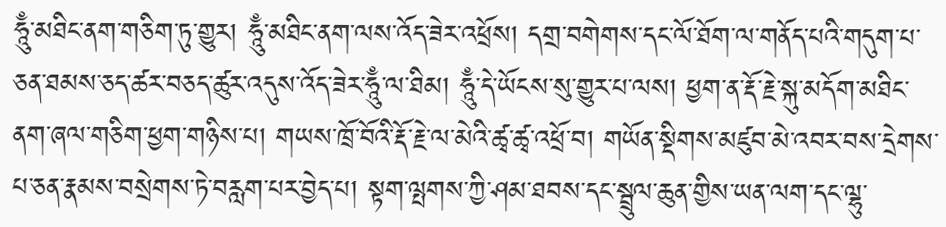ཧཱུྃ་མཐིང་ནག་གཅིག་ཏུ་གྱུར། ཧཱུྃ་མཐིང་ནག་ལས་འོད་ཟེར་འཕྲོས། དགྲ་བགེགས་དང་ལོ་ཐོག་ལ་གནོད་པའི་གདུག་པ་ཅན་ཐམས་ཅད་ཚར་བཅད་ཚུར་འདུས་འོད་ཟེར་ཧཱུྃ་ལ་ཐིམ། ཧཱུྃ་དེ་ཡོངས་སུ་གྱུར་པ་ལས། ཕྱག་ན་རྡོ་རྗེ་སྐུ་མདོག་མཐིང་ནག་ཞལ་གཅིག་ཕྱག་གཉིས་པ། གཡས་ཁྲོ་བོའི་རྡོ་རྗེ་ལ་མེའི་ཚྭ་ཚྭ་འཕྲོ་བ། གཡོན་སྡིགས་མཛུབ་མེ་འབར་བས་དྲེགས་པ་ཅན་རྣམས་བསྲེགས་ཏེ་བརླག་པར་བྱེད་པ། སྟག་ལྤགས་ཀྱི་ཤམ་ཐབས་དང་སྦྲུལ་ཆུན་གྱིས་ཡན་ལག་དང་ལྷུ་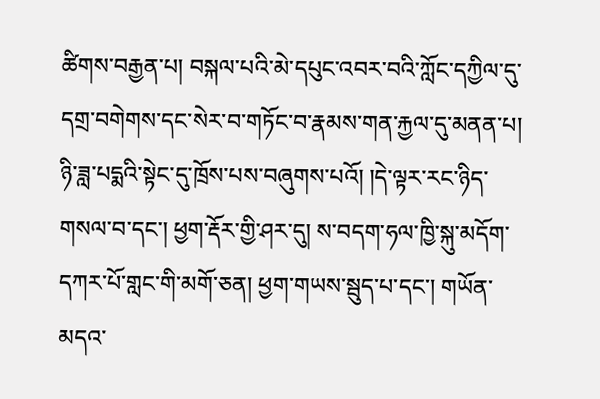ཚིགས་བརྒྱན་པ། བསྐལ་པའི་མེ་དཔུང་འབར་བའི་ཀློང་དཀྱིལ་དུ་དགྲ་བགེགས་དང་སེར་བ་གཏོང་བ་རྣམས་གན་རྐྱལ་དུ་མནན་པ། ཉི་ཟླ་པདྨའི་སྟེང་དུ་ཁྲོས་པས་བཞུགས་པའོ། །དེ་ལྟར་རང་ཉིད་གསལ་བ་དང་། ཕྱག་རྡོར་གྱི་ཤར་དུ། ས་བདག་ཧལ་ཁྱི་སྐུ་མདོག་དཀར་པོ་གླང་གི་མགོ་ཅན། ཕྱག་གཡས་སྦུད་པ་དང་། གཡོན་མདའ་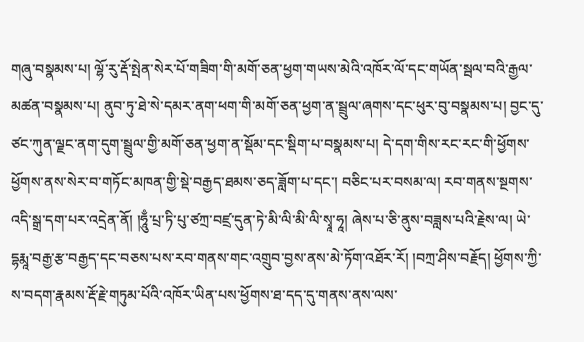གཞུ་བསྣམས་པ། ལྷོ་རུ་རྡོ་སྤེན་སེར་པོ་གཟིག་གི་མགོ་ཅན་ཕྱག་གཡས་མེའི་འཁོར་ལོ་དང་གཡོན་སྦལ་བའི་རྒྱལ་མཚན་བསྣམས་པ། ནུབ་ཏུ་ཐེ་སེ་དམར་ནག་ཕག་གི་མགོ་ཅན་ཕྱག་ན་སྦྲུལ་ཞགས་དང་ཕུར་བུ་བསྣམས་པ། བྱང་དུ་ཙང་ཀུན་ལྗང་ནག་དུག་སྦྲུལ་གྱི་མགོ་ཅན་ཕྱག་ན་སྡོམ་དང་སྡིག་པ་བསྣམས་པ། དེ་དག་གིས་རང་རང་གི་ཕྱོགས་ཕྱོགས་ནས་སེར་བ་གཏོང་མཁན་གྱི་སྡེ་བརྒྱད་ཐམས་ཅད་ཟློག་པ་དང་། བཅིང་པར་བསམ་ལ། རབ་གནས་སྔགས་འདི་སྒྲ་དག་པར་འདྲེན་ནོ། །ཧཱུྃ་པྲ་ཏི་པུ་ཙཀྲ་བཛྲ་དུན་ཏེ་མི་ལི་མི་ལི་སྭཱ་ཧཱ། ཞེས་པ་ཅི་ནུས་བཟླས་པའི་རྗེས་ལ། ཡེ་དྷརྨཱ་བརྒྱ་རྩ་བརྒྱད་དང་བཅས་པས་རབ་གནས་གང་འགྲུབ་བྱས་ནས་མེ་ཏོག་འཐོར་རོ། །བཀྲ་ཤིས་བརྗོད། ཕྱོགས་ཀྱི་ས་བདག་རྣམས་རྡོ་རྗེ་གཏུམ་པོའི་འཁོར་ཡིན་པས་ཕྱོགས་ཐ་དད་དུ་གནས་ནས་ལས་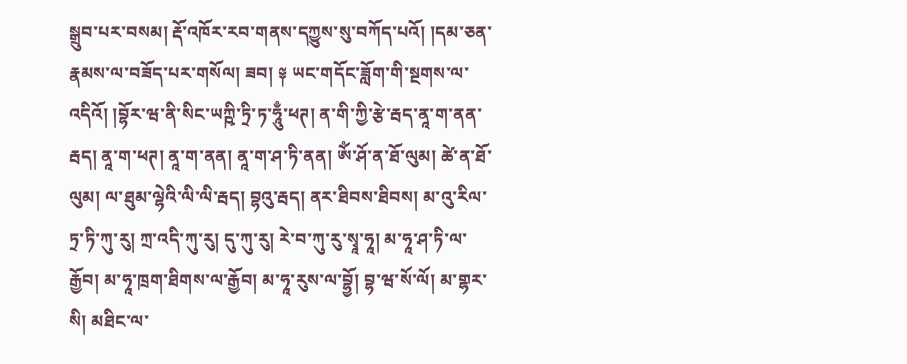སྒྲུབ་པར་བསམ། རྡོ་འཁོར་རབ་གནས་དཀྱུས་སུ་བཀོད་པའོ། །དམ་ཅན་རྣམས་ལ་བཟོད་པར་གསོལ། ཟབ། ༈ ཡང་གདོང་ཟློག་གི་སྔགས་ལ་འདིའོ། །བྷོར་ཝ་ནི་སིང་ཡཀྵི་ཏྲི་ཏ་ཧཱུྃ་ཕཊ། ན་གི་ཀྱི་རྩེ་རྦད་ནཱ་ག་ནན་རྦད། ནཱ་ག་ཕཊ། ནཱ་ག་ནན། ནཱ་ག་ཤ་ཏི་ནན། ཨོཾ་ཤོ་ན་ཐོ་ལུམ། ཚེ་ན་ཐོ་ལུམ། ལ་ཐུམ་ལྷེའི་ལི་ལི་རྦད། བྷའུ་རྦད། ནར་ཐིབས་ཐིབས། མ་འུ་རིལ་ཏྲ་ཏི་ཀུ་རུ། ཀྲ་འདི་ཀུ་རུ། དུ་ཀུ་རུ། རེ་བ་ཀུ་རུ་སྭཱ་ཧཱ། མ་ཧཱ་ཤ་ཏི་ལ་རྒྱོབ། མ་ཧཱ་ཁྲག་ཐིགས་ལ་རྒྱོབ། མ་ཧཱ་རུས་ལ་བྷྱོ། བྷ་ཝ་སོ་ལོ། མ་གྷར་སི། མཐིང་ལ་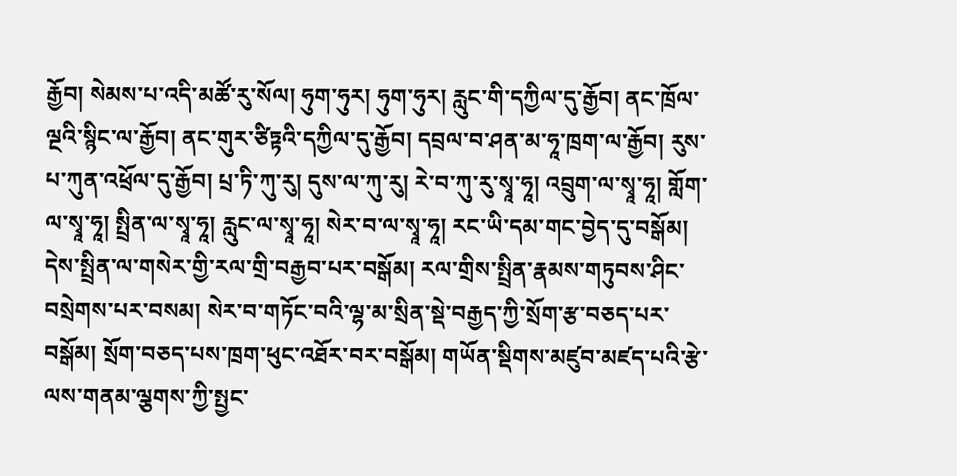རྒྱོབ། སེམས་པ་འདི་མཚོ་རུ་སོལ། ཧུག་ཧུར། ཧུག་ཧུར། རླུང་གི་དཀྱིལ་དུ་རྒྱོབ། ནང་ཁྲོལ་ལྔའི་སྙིང་ལ་རྒྱོབ། ནང་གུར་ཙིཏྟའི་དཀྱིལ་དུ་རྒྱོབ། དབྲལ་བ་ཤན་མ་ཧཱ་ཁྲག་ལ་རྒྱོབ། རུས་པ་ཀུན་འཕྲོལ་དུ་རྒྱོབ། པྲ་ཏི་ཀུ་རུ། དུས་ལ་ཀུ་རུ། རེ་བ་ཀུ་རུ་སྭཱ་ཧཱ། འབྲུག་ལ་སྭཱ་ཧཱ། གློག་ལ་སྭཱ་ཧཱ། སྤྲིན་ལ་སྭཱ་ཧཱ། རླུང་ལ་སྭཱ་ཧཱ། སེར་བ་ལ་སྭཱ་ཧཱ། རང་ཡི་དམ་གང་བྱེད་དུ་བསྒོམ། དེས་སྤྲིན་ལ་གསེར་གྱི་རལ་གྲི་བརྒྱབ་པར་བསྒོམ། རལ་གྲིས་སྤྲིན་རྣམས་གཏུབས་ཤིང་བསྲེགས་པར་བསམ། སེར་བ་གཏོང་བའི་ལྷ་མ་སྲིན་སྡེ་བརྒྱད་ཀྱི་སྲོག་རྩ་བཅད་པར་བསྒོམ། སྲོག་བཅད་པས་ཁྲག་ཕུང་འཐོར་བར་བསྒོམ། གཡོན་སྡིགས་མཛུབ་མཛད་པའི་རྩེ་ལས་གནམ་ལྕགས་ཀྱི་སྤྱང་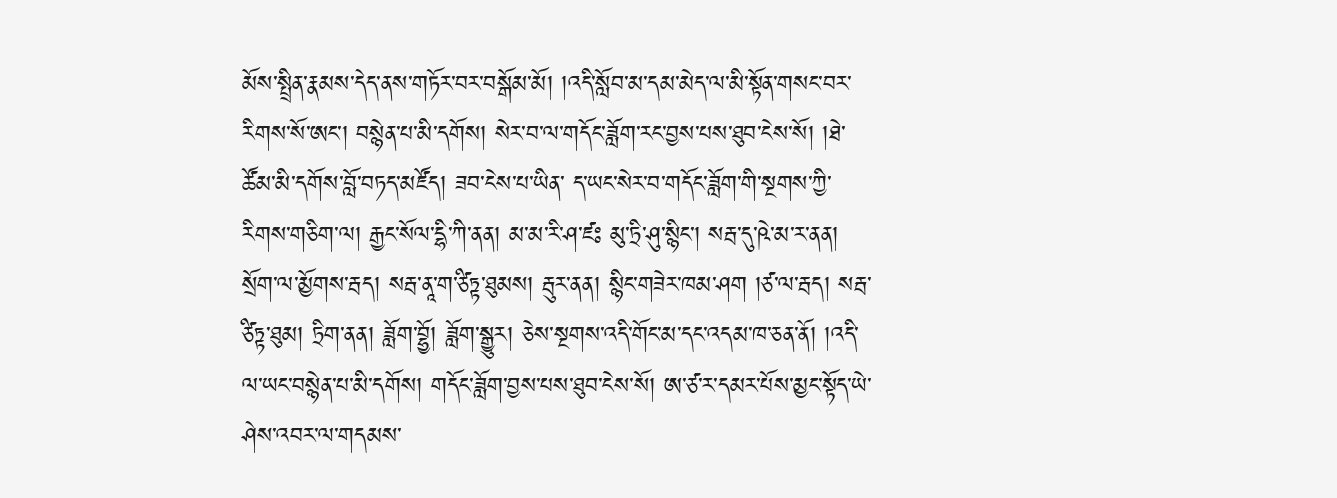མོས་སྤྲིན་རྣམས་དེད་ནས་གཏོར་བར་བསྒོམ་མོ། །འདི་སློབ་མ་དམ་མེད་ལ་མི་སྟོན་གསང་བར་རིགས་སོ་ཨང་། བསྙེན་པ་མི་དགོས། སེར་བ་ལ་གདོང་ཟློག་རང་བྱས་པས་ཐུབ་ངེས་སོ། །ཐེ་ཚོམ་མི་དགོས་བློ་བཏད་མཛོད། ཟབ་ངེས་པ་ཡིན་ ད་ཡང་སེར་བ་གདོང་ཟློག་གི་སྔགས་ཀྱི་རིགས་གཅིག་ལ། རྒྱང་སོལ་དྷི་ཀི་ནན། མ་མ་རི་ཤ་ཛཿ མུ་ཏྲི་ཤུ་སྙིང་། སརྦ་དུ་ཥེ་མ་ར་ནན། སྲོག་ལ་མྱོགས་རྦད། སརྦ་ནཱ་ག་ཙིཏྟ་ཐུམས། རྦུར་ནན། སྙིང་གཟེར་ཁམ་ཤག །ཙ་ལ་རྦད། སརྦ་ཙིཏྟ་ཐུམ། ཏྲིག་ནན། ཟློག་བྷྱོ། ཟློག་སྒྱུར། ཅེས་སྔགས་འདི་གོང་མ་དང་འདམ་ཁ་ཅན་ནོ། །འདི་ལ་ཡང་བསྙེན་པ་མི་དགོས། གདོང་ཟློག་བྱས་པས་ཐུབ་ངེས་སོ། ཨ་ཙ་ར་དམར་པོས་མྱང་སྟོད་ཡེ་ཤེས་འབར་ལ་གདམས་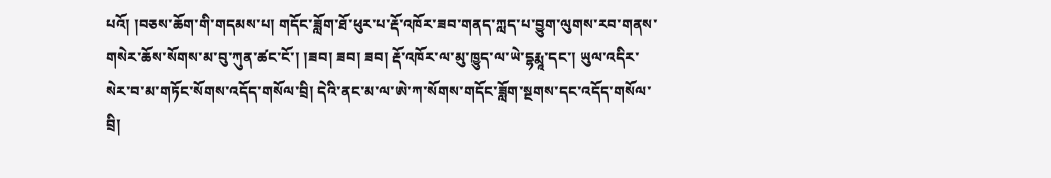པའོ། །བཅས་ཆོག་གི་གདམས་པ། གདོང་ཟློག་ཐོ་ཕུར་པ་རྡོ་འཁོར་ཟབ་གནད་ཀླད་པ་བྱུག་ལུགས་རབ་གནས་གསེར་ཆོས་སོགས་མ་བུ་ཀུན་ཚང་ངོ་། །ཟབ། ཟབ། ཟབ། རྡོ་འཁོར་ལ་མུ་ཁྱུད་ལ་ཡེ་དྷརྨཱ་དང་། ཡུལ་འདིར་སེར་བ་མ་གཏོང་སོགས་འདོད་གསོལ་བྲི། དེའི་ནང་མ་ལ་ཨེ་ཀ་སོགས་གདོང་ཟློག་སྔགས་དང་འདོད་གསོལ་བྲི།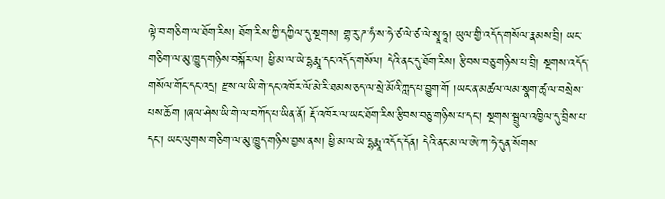ལྟེ་བ་གཅིག་ལ་ཐོག་རིས། ཐོག་རིས་ཀྱི་དཀྱིལ་དུ་སྔགས། གྷ་རུ་ཌ་ཧཾ་ས་ཧེ་ཙ་ལེ་ཙ་ལེ་སྭཱ་ཧཱ། ཡུལ་གྱི་འདོད་གསོལ་རྣམས་བྲི། ཡང་གཅིག་ལ་མུ་ཁྱུད་གཉིས་བསྐོར་ལ། ཕྱི་མ་ལ་ཡེ་དྷརྨཱ་དང་འདོད་གསོལ། དེའི་ནང་དུ་ཐོག་རིས། རྩིབས་བཅུ་གཉིས་པ་བྲི། སྔགས་འདོད་གསོལ་གོང་དང་འདྲ། རྫས་ལ་ཡི་གེ་དང་འཁོར་ལོ་མེ་རི་ཐམས་ཅད་ལ་སྲེ་མོའི་ཀླད་པ་བྱུག་གོ །ཡང་ན་མཚལ་ལམ་སྣག་ཚྭ་ལ་བསྲེས་པས་ཆོག །ཞལ་ཤེས་ཡི་གེ་ལ་བཀོད་པ་ཡིན་ནོ། རྡོ་འཁོར་ལ་ཡང་ཐོག་རིས་རྩིབས་བཅུ་གཉིས་པ་དང་། སྔགས་སྦྲུལ་འཁྱིལ་དུ་བྲིས་པ་དང་། ཡང་ལུགས་གཅིག་ལ་མུ་ཁྱུད་གཉིས་བྱས་ནས། ཕྱི་མ་ལ་ཡེ་དྷརྨཱ་འདོད་དོན། དེའི་ནང་མ་ལ་ཨེ་ཀ་ཧེ་དུན་སོགས་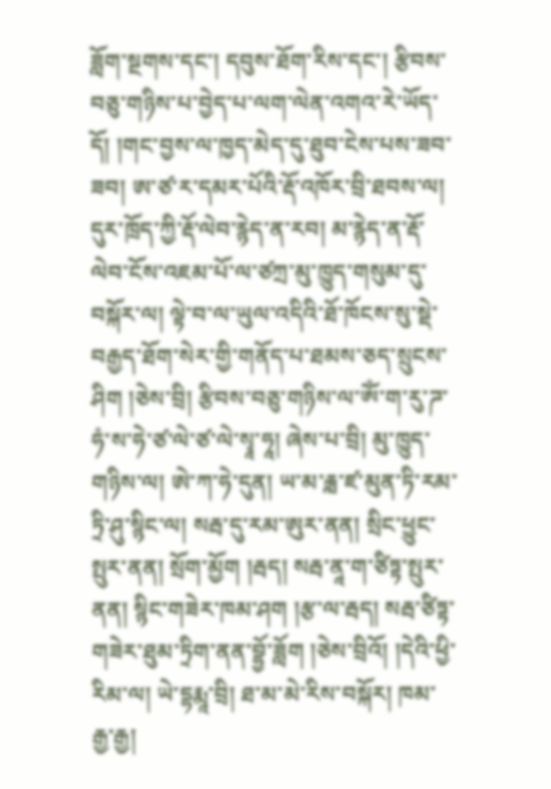ཟློག་སྔགས་དང་། དབུས་ཐོག་རིས་དང་། རྩིབས་བཅུ་གཉིས་པ་བྱེད་པ་ལག་ལེན་འགའ་རེ་ཡོད་དོ། །གང་བྱས་ལ་ཁྱད་མེད་དུ་ཐུབ་ངེས་པས་ཟབ་ཟབ། ཨ་ཙ་ར་དམར་པོའི་རྡོ་འཁོར་བྲི་ཐབས་ལ། དུར་ཁྲོད་ཀྱི་རྡོ་ལེབ་རྙེད་ན་རབ། མ་རྙེད་ན་རྡོ་ལེབ་ངོས་འཇམ་པོ་ལ་ཙཀྲ་མུ་ཁྱུད་གསུམ་དུ་བསྐོར་ལ། ལྟེ་བ་ལ་ཡུལ་འདིའི་ཐོ་ཁོངས་སུ་སྡེ་བརྒྱད་ཐོག་སེར་གྱི་གནོད་པ་ཐམས་ཅད་སྲུངས་ཤིག །ཅེས་བྲི། རྩིབས་བཅུ་གཉིས་ལ་ཨོཾ་ག་རུ་ཌ་ཧཾ་ས་ཧེ་ཙ་ལེ་ཙ་ལེ་སྭཱ་ཧཱ། ཞེས་པ་བྲི། མུ་ཁྱུད་གཉིས་ལ། ཨེ་ཀ་ཧེ་དུན། ཡ་མ་རྑླ་ཛ་མུན་ཏི་རམ་ཏྲི་ཤུ་སྙིང་ལ། སརྦ་དུ་རམ་ཨུར་ནན། སྲིང་ཕྱུང་སྤུར་ནན། སྲོག་མྱོག །རྦད། སརྦ་ནཱ་ག་ཙིཏྟ་སྤུར་ནན། སྙིང་གཟེར་ཁམ་ཤག །རྩ་ལ་རྦད། སརྦ་ཙིཏྟ་གཟེར་ཐུམ་ཏྲིག་ནན་བྷྱོ་ཟློག །ཅེས་བྲིའོ། །དེའི་ཕྱི་རིམ་ལ། ཡེ་དྷརྨཱ་བྲི། ཐ་མ་མེ་རིས་བསྐོར། ཁམ་རྒྱ་རྒྱ།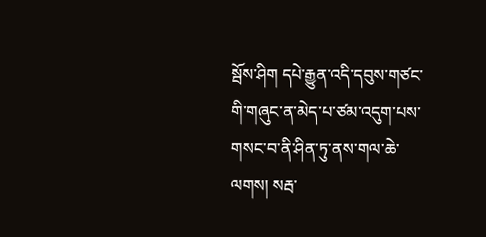སྦོས་ཤིག དཔེ་རྒྱུན་འདི་དབུས་གཙང་གི་གཞུང་ན་མེད་པ་ཙམ་འདུག་པས་གསང་བ་ནི་ཤིན་ཏུ་ནས་གལ་ཆེ་ལགས། སརྦ་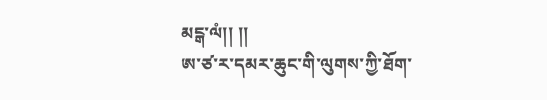མངྒ་ལཾ།། །།
ཨ་ཙ་ར་དམར་ཆུང་གི་ལུགས་ཀྱི་ཐོག་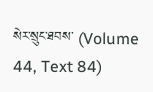སེར་སྲུང་ཐབས་ (Volume 44, Text 84)